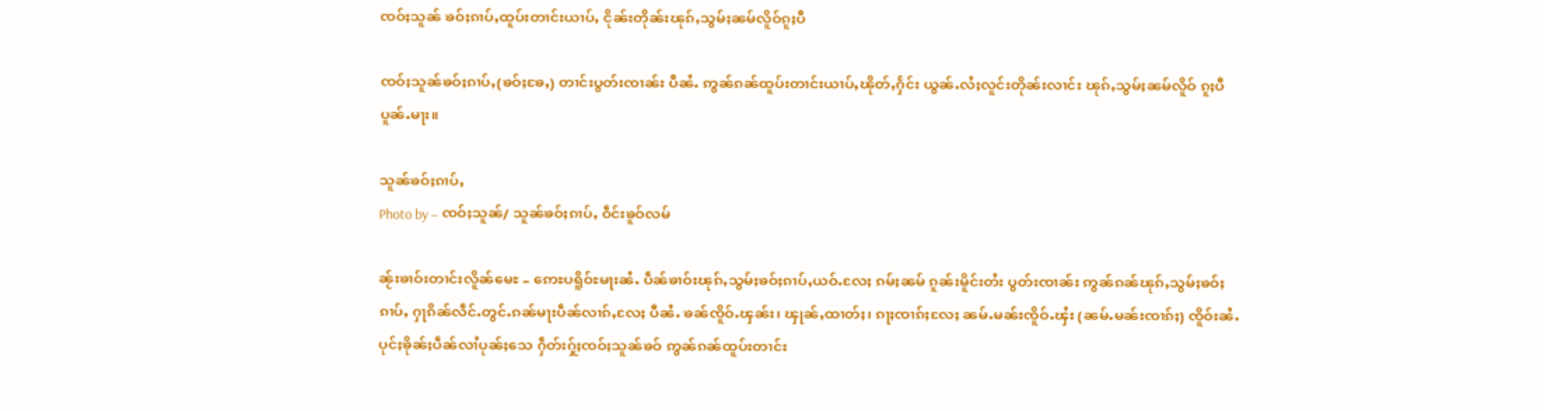ၸဝ်ႈသူၼ် ၶဝ်ႈၵၢပ်ႇထူပ်းတၢင်းယၢပ်ႇ ငိုၼ်းတိုၼ်းၽုၵ်ႇသွမ်ႈၼမ်လိူဝ်ၵူႈပီ

ၸဝ်ႈသူၼ်ၶဝ်ႈၵၢပ်ႇ(ၶဝ်ႈၶႄႇ) တၢင်းပွတ်းၸၢၼ်း ပီၼႆႉ ဢွၼ်ၵၼ်ထူပ်းတၢင်းယၢပ်ႇၽိုတ်ႇႁႅင်း ယွၼ်ႉလႆႈလူင်းတိုၼ်းလၢင်း ၽုၵ်ႇသွမ်ႈၼမ်လိူဝ် ၵူႈပီ ပူၼ်ႉမႃး။

သူၼ်ၶဝ်ႈၵၢပ်ႇ
Photo by – ၸဝ်ႈသူၼ်/ သူၼ်ၶဝ်ႈၵၢပ်ႇ ဝဵင်းၶူဝ်လမ်

ၼႂ်းၶၢဝ်းတၢင်းလိူၼ်မေႊ – ဢေႊပရိူဝ်ႊမႃးၼႆႉ ပဵၼ်ၶၢဝ်းၽုၵ်ႇသွမ်ႈၶဝ်ႈၵၢပ်ႇယဝ်ႉလႄႈ ၵမ်ႈၼမ် ၵူၼ်းမိူင်းတႆး ပွတ်းၸၢၼ်း ဢွၼ်ၵၼ်ၽုၵ်ႇသွမ်ႈၶဝ်ႈၵၢပ်ႇ ႁႃၵိၼ်လဵင်ႉတွင်ႉၵၼ်မႃးပဵၼ်လၢၵ်ႇလႄႈ ပီၼႆႉ ၶၼ်ၸိူဝ်ႉၾၼ်း၊ ၾုၼ်ႇထၢတ်ႈ၊ ၵႃႈၸၢၵ်ႈလႄႈ ၼမ်ႉမၼ်းၸိူဝ်ႉၾႆး (ၼမ်ႉမၼ်းၸၢၵ်ႈ) ၸိူဝ်းၼႆႉ ပုင်ႈၶိုၼ်ႈပဵၼ်လၢႆပုၼ်ႈသေ ႁဵတ်းႁႂ်ႈၸဝ်ႈသူၼ်ၶဝ် ဢွၼ်ၵၼ်ထူပ်းတၢင်း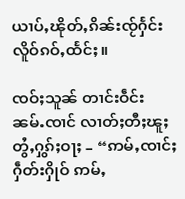ယၢပ်ႇၽိုတ်ႇၵိၼ်းၸႂ်ႁႅင်းလိူဝ်ၵဝ်ႇထႅင်ႈ။

ၸဝ်ႈသူၼ် တၢင်းဝဵင်းၼမ်ႉၸၢင် လၢတ်ႈတီႈၽူႈတွႆႇႁွၵ်ႈဝႃႈ – “ဢမ်ႇၸၢင်ႈႁဵတ်းႁိုဝ် ဢမ်ႇ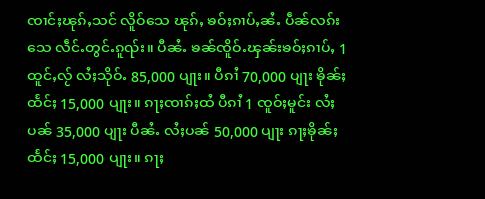ၸၢင်ႈၽုၵ်ႇသင် လိူဝ်သေ ၽုၵ်ႇ ၶဝ်ႈၵၢပ်ႇၼႆႉ ပဵၼ်လၵ်းသေ လဵင်ႉတွင်ႉၵူၺ်း။ ပီၼႆႉ ၶၼ်ၸိူဝ်ႉၾၼ်းၶဝ်ႈၵၢပ်ႇ 1 ထူင်ႇလႂ် လႆႈသိုဝ်ႉ 85,000 ပျႃး။ ပီၵၢႆ 70,000 ပျႃး ၶိုၼ်ႈထႅင်ႈ 15,000 ပျႃး။ ၵႃႈၸၢၵ်ႈထႆ ပီၵၢႆ 1 ၸူဝ်ႈမူင်း လႆႈပၼ် 35,000 ပျႃး ပီၼႆႉ လႆႈပၼ် 50,000 ပျႃး ၵႃႈၶိုၼ်ႈ ထႅင်ႈ 15,000 ပျႃး။ ၵႃႈ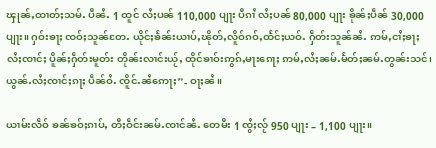ၾုၼ်ႇထၢတ်ႈသမ်ႉ ပီၼႆႉ 1 ထူင် လႆႈပၼ် 110,000 ပျႃး ပီၵၢႆ လႆႈပၼ် 80,000 ပျႃး ၶိုၼ်ႈပဵၼ် 30,000 ပျႃး။ ႁဝ်းၶႃႈ ၸဝ်ႈသူၼ်တႄႉ ယိုင်ႈၶႅၼ်းယၢပ်ႇၽိုတ်ႇလိူဝ်ၵဝ်ႇထႅင်ႈယဝ်ႉ ႁဵတ်းသူၼ်ၼႆႉ ဢမ်ႇငၢႆႈၶႃႈ လႆႈၸၢင်ႈ ပိူၼ်ႈႁဵတ်းမူတ်း တိုၼ်းလၢင်းယႂ်ႇ ထိုင်ၶၢဝ်းဢွၵ်ႇမႃးၵေႃႈ ဢမ်ႇလႆႈၼမ်ႉမႅတ်ႈၼမ်ႉတွၼ်းသင်၊ ယွၼ်ႉလႆႈၸၢင်ႈၵႃႈ ပဵၼ်ဝႆႉ ၸိူင်ႉၼႆဢေႃႈ”- ဝႃႈၼႆ။

ယၢမ်းလဵဝ် ၶၼ်ၶဝ်ႈၵၢပ်ႇ တီႈဝဵင်းၼမ်ႉၸၢင်ၼႆႉ တေမီး 1 ၸွႆႈလႂ် 950 ပျႃး – 1,100 ပျႃး။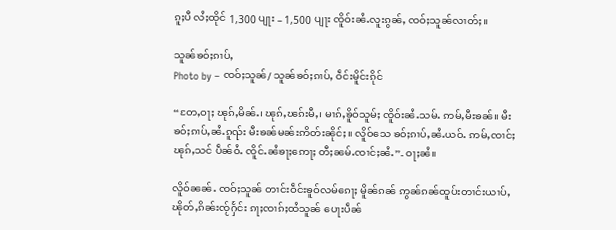ၵူႈပီ လႆႈထိုင် 1,300 ပျႃး – 1,500 ပျႃး ၸိူဝ်းၼႆႉလူးၵွၼ်ႇ ၸဝ်ႈသူၼ်လၢတ်ႈ။

သူၼ်ၶဝ်ႈၵၢပ်ႇ
Photo by – ၸဝ်ႈသူၼ်/ သူၼ်ၶဝ်ႈၵၢပ်ႇ ဝဵင်းမိူင်းၵိုင်

“တႄႇဝႃႈ ၽုၵ်ႇမိၼ်ႉ၊ ၽုၵ်ႇၽၵ်းမီႇ၊ မၢၵ်ႇၶိူဝ်သူမ်ႈ ၸိူဝ်းၼႆႉသမ်ႉ ဢမ်ႇမီးၶၼ်။ မီးၶဝ်ႈၵၢပ်ႇၼႆႉၵူၺ်း မီးၶၼ်မၼ်းဢိတ်းၼိုင်ႈ။ လိူဝ်သေ ၶဝ်ႈၵၢပ်ႇၼႆႉယဝ်ႉ ဢမ်ႇၸၢင်ႈၽုၵ်ႇသင် ပဵၼ်ဝႆႉ ၸိူင်ႉၼႆၶႃႈဢေႃႈ တီႈၼမ်ႉၸၢင်ႈၼႆႉ”- ဝႃႈၼႆ။

လိူဝ်ၼၼ်ႉ ၸဝ်ႈသူၼ် တၢင်းဝဵင်းၶူဝ်လမ်ၵေႃႈ မိူၼ်ၵၼ် ဢွၼ်ၵၼ်ထူပ်းတၢင်းယၢပ်ႇၽိုတ်ႇၵိၼ်းၸႂ်ႁႅင်း ၵႃႈၸၢၵ်ႈထႆသူၼ် ပေႃးပဵၼ်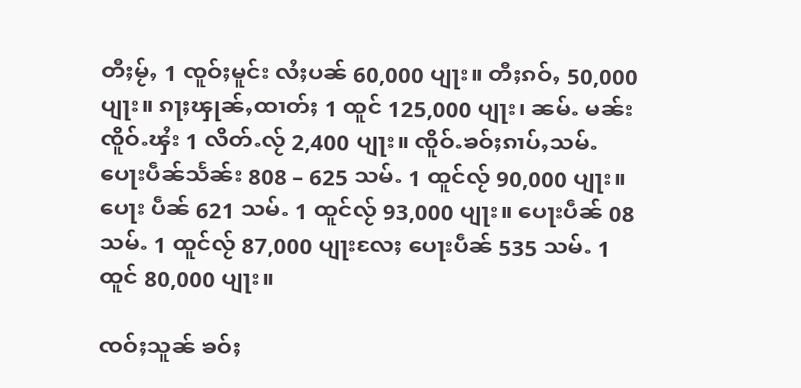တီႈမႂ်ႇ 1 ၸူဝ်ႈမူင်း လႆႈပၼ် 60,000 ပျႃး။ တီႈၵဝ်ႇ 50,000 ပျႃး။ ၵႃႈၾုၼ်ႇထၢတ်ႈ 1 ထူင် 125,000 ပျႃး၊ ၼမ်ႉ မၼ်းၸိူဝ်ႉၾႆး 1 လိတ်ႉလႂ် 2,400 ပျႃး။ ၸိူဝ်ႉၶဝ်ႈၵၢပ်ႇသမ်ႉ ပေႃးပဵၼ်သႅၼ်း 808 – 625 သမ်ႉ 1 ထူင်လႂ် 90,000 ပျႃး။ ပေႃး ပဵၼ် 621 သမ်ႉ 1 ထူင်လႂ် 93,000 ပျႃး။ ပေႃးပဵၼ် 08 သမ်ႉ 1 ထူင်လႂ် 87,000 ပျႃးလႄႈ ပေႃးပဵၼ် 535 သမ်ႉ 1 ထူင် 80,000 ပျႃး။

ၸဝ်ႈသူၼ် ၶဝ်ႈ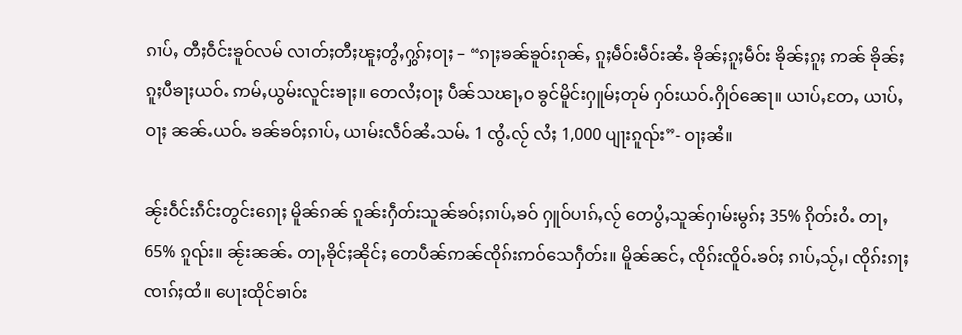ၵၢပ်ႇ တီႈဝဵင်းၶူဝ်လမ် လၢတ်ႈတီႈၽူႈတွႆႇႁွၵ်ႈဝႃႈ – “ၵႃႈၶၼ်ၶူဝ်းၵုၼ်ႇ ၵူႈမဵဝ်းမဵဝ်းၼႆႉ ၶိုၼ်ႈၵူႈမဵဝ်း ၶိုၼ်ႈၵူႈ ဢၼ် ၶိုၼ်ႈၵူႈပီၶႃႈယဝ်ႉ ဢမ်ႇယွမ်းလူင်းၶႃႈ။ တေလႆႈဝႃႈ ပဵၼ်သၽႃႇဝ ၶွင်မိူင်းႁူမ်ႈတုမ် ႁဝ်းယဝ်ႉႁိုဝ်ၼေႃ။ ယၢပ်ႇတႄႇ ယၢပ်ႇဝႃႈ ၼၼ်ႉယဝ်ႉ ၶၼ်ၶဝ်ႈၵၢပ်ႇ ယၢမ်းလဵဝ်ၼႆႉသမ်ႉ 1 ၸွႆႉလႂ် လႆႈ 1,000 ပျႃးၵူၺ်း”- ဝႃႈၼႆ။

ၼႂ်းဝဵင်းၵဵင်းတွင်းၵေႃႈ မိူၼ်ၵၼ် ၵူၼ်းႁဵတ်းသူၼ်ၶဝ်ႈၵၢပ်ႇၶဝ် ႁူဝ်ပၢၵ်ႇလႂ် တေပွႆႇသူၼ်ႁၢမ်းမွၵ်ႈ 35% ၵိုတ်းဝႆႉ တႃႇ 65% ၵူၺ်း။ ၼႂ်းၼၼ်ႉ တႃႇၶိုင်ႈၼိုင်ႈ တေပဵၼ်ဢၼ်ၸိုၵ်းဢဝ်သေႁဵတ်း။ မိူၼ်ၼင်ႇ ၸိုၵ်းၸိူဝ်ႉၶဝ်ႈ ၵၢပ်ႇသႂ်ႇ၊ ၸိုၵ်းၵႃႈၸၢၵ်ႈထႆ။ ပေႃးထိုင်ၶၢဝ်း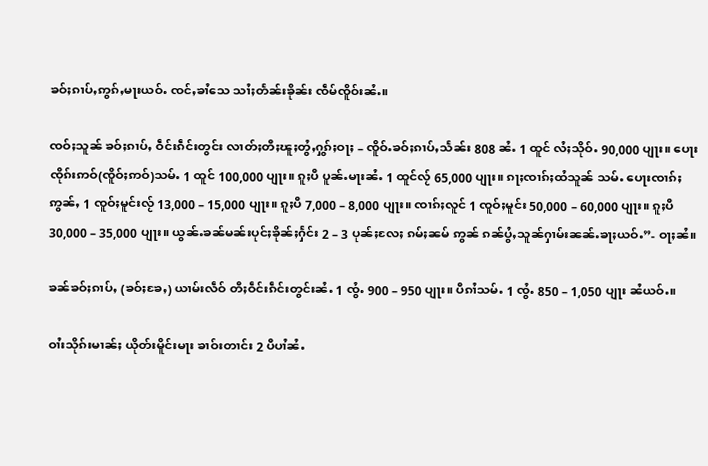ၶဝ်ႈၵၢပ်ႇဢွၵ်ႇမႃးယဝ်ႉ ၸင်ႇၶၢႆသေ သၢႆႈတႅၼ်းၶိုၼ်း ၸဵမ်ၸိူဝ်းၼႆႉ။

ၸဝ်ႈသူၼ် ၶဝ်ႈၵၢပ်ႇ ဝဵင်းၵဵင်းတွင်း လၢတ်ႈတီႈၽူႈတွႆႇႁွၵ်ႈဝႃႈ – ၸိူဝ်ႉၶဝ်ႈၵၢပ်ႇသႅၼ်း 808 ၼႆႉ 1 ထူင် လႆႈသိုဝ်ႉ 90,000 ပျႃး။ ပေႃးၸိုၵ်းဢဝ်(ၸိူဝ်ႈဢဝ်)သမ်ႉ 1 ထူင် 100,000 ပျႃး။ ၵူႈပီ ပူၼ်ႉမႃးၼႆႉ 1 ထူင်လႂ် 65,000 ပျႃး။ ၵႃႈၸၢၵ်ႈထႆသူၼ် သမ်ႉ ပေႃးၸၢၵ်ႈဢွၼ်ႇ 1 ၸူဝ်ႈမူင်းလႂ် 13,000 – 15,000 ပျႃး။ ၵူႈပီ 7,000 – 8,000 ပျႃး။ ၸၢၵ်ႈလူင် 1 ၸူဝ်ႈမူင်း 50,000 – 60,000 ပျႃး။ ၵူႈပီ 30,000 – 35,000 ပျႃး။ ယွၼ်ႉၶၼ်မၼ်းပုင်ႈၶိုၼ်ႈႁႅင်း 2 – 3 ပုၼ်ႈလႄႈ ၵမ်ႈၼမ် ဢွၼ် ၵၼ်ပွႆႇသူၼ်ႁၢမ်းၼၼ်ႉၶႃႈယဝ်ႉ”- ဝႃႈၼႆ။

ၶၼ်ၶဝ်ႈၵၢပ်ႇ (ၶဝ်ႈၶႄႇ) ယၢမ်းလဵဝ် တီႈဝဵင်းၵဵင်းတွင်းၼႆႉ 1 ၸွႆႉ 900 – 950 ပျႃး။ ပီၵၢႆသမ်ႉ 1 ၸွႆႉ 850 – 1,050 ပျႃး ၼႆယဝ်ႉ။

ဝၢႆးသိုၵ်းမၢၼ်ႈ ယိုတ်းမိူင်းမႃး ၶၢဝ်းတၢင်း 2 ပီပၢႆၼႆႉ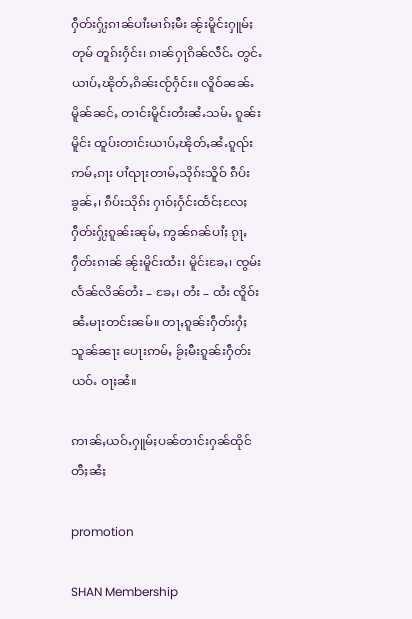ႁဵတ်းႁႂ်ႈၵၢၼ်ပၢႆးမၢၵ်ႈမီး ၼႂ်းမိူင်းႁူမ်ႈတုမ် တူၵ်းႁႅင်း၊ ၵၢၼ်ႁႃၵိၼ်လဵင်ႉ တွင်ႉယၢပ်ႇၽိုတ်ႇၵိၼ်းၸႂ်ႁႅင်း။ လိူဝ်ၼၼ်ႉ မိူၼ်ၼင်ႇ တၢင်းမိူင်းတႆးၼႆႉသမ်ႉ ၵူၼ်းမိူင်း ထူပ်းတၢင်းယၢပ်ႇၽိုတ်ႇၼႆႉၵူၺ်း ဢမ်ႇၵႃး ပၢႆၺႃးတၢမ်ႇသိုၵ်းသိူဝ် ၵဵပ်းၶွၼ်ႇ၊ ၵဵပ်းသိုၵ်း ႁၢဝ်ႈႁႅင်းထႅင်ႈလႄႈ ႁဵတ်းႁႂ်ႈၵူၼ်းၼုမ်ႇ ဢွၼ်ၵၼ်ပၢႆႈ ၵႂႃႇႁဵတ်းၵၢၼ် ၼႂ်းမိူင်းထႆး၊ မိူင်းၶႄႇ၊ ၸွမ်းလႅၼ်လိၼ်တႆး – ၶႄႇ၊ တႆး – ထႆး ၸိူဝ်းၼႆႉမႃးတင်းၼမ်။ တႃႇၵူၼ်းႁဵတ်းႁႆႈသူၼ်ၼႃး ပေႃးဢမ်ႇ ၶႂ်ႈမီးၵူၼ်းႁဵတ်းယဝ်ႉ ဝႃႈၼႆ။

ဢၢၼ်ႇယဝ်ႉႁူမ်ႈပၼ်တၢင်းႁၼ်ထိုင်တီႈၼႆႈ

promotion

SHAN Membership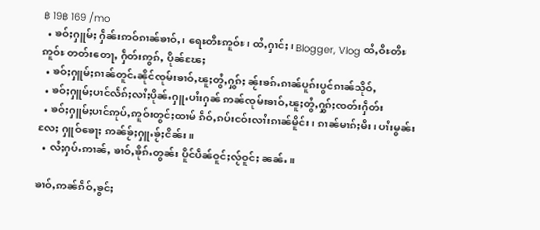฿ 19฿ 169 /mo
  • ၶဝ်ႈႁူမ်ႈ ႁဵၼ်းဢဝ်ၵၢၼ်ၶၢဝ်ႇ၊ ရေႊတီႊဢူဝ်ႊ၊ ထႆႇႁၢင်ႈ၊ Blogger, Vlog ထႆႇဝီႊတီႊဢူဝ်ႊ တတ်းတေႃႇ ႁဵတ်းဢွၵ်ႇ ပိုၼ်ၽႄႈ
  • ၶဝ်ႈႁူမ်ႈၵၢၼ်တူင်ႉၼိုင်ၸုမ်းၶၢဝ်ႇၽူႈတွႆႇႁွၵ်ႈ ၼႂ်းၶၵ်ႉၵၢၼ်ပူၵ်းပွင်ၵၢၼ်သိုဝ်ႇ
  • ၶဝ်ႈႁူမ်ႈပၢင်လႅၵ်ႈလၢႆႈပိုၼ်ႉႁူႉပၢႆးႁၼ် ဢၼ်ၸုမ်းၶၢဝ်ႇၽူႈတွႆႇႁွၵ်ႈၸတ်းႁဵတ်း
  • ၶဝ်ႈႁူမ်ႈပၢင်ဢုပ်ႇဢူဝ်းတွင်ႈထၢမ် ၵဵဝ်ႇၵပ်းငဝ်းလၢႆးၵၢၼ်မိူင်း၊ ၵၢၼ်မၢၵ်ႈမီး၊ ပၢႆးမွၼ်း လႄႈ ႁူဝ်ၶေႃႈ ဢၼ်ၶႂ်ႈႁူႉၶႂ်ႈငိၼ်း။
  • လႆႈႁပ်ႉဢၢၼ်ႇ ၶၢဝ်ႇၶိုၵ်ႉတွၼ်း ပိူင်ပဵၼ်ဝူင်ႈလႂ်ဝူင်ႈ ၼၼ်ႉ။

ၶၢဝ်ႇဢၼ်ၵဵဝ်ႇၶွင်ႈ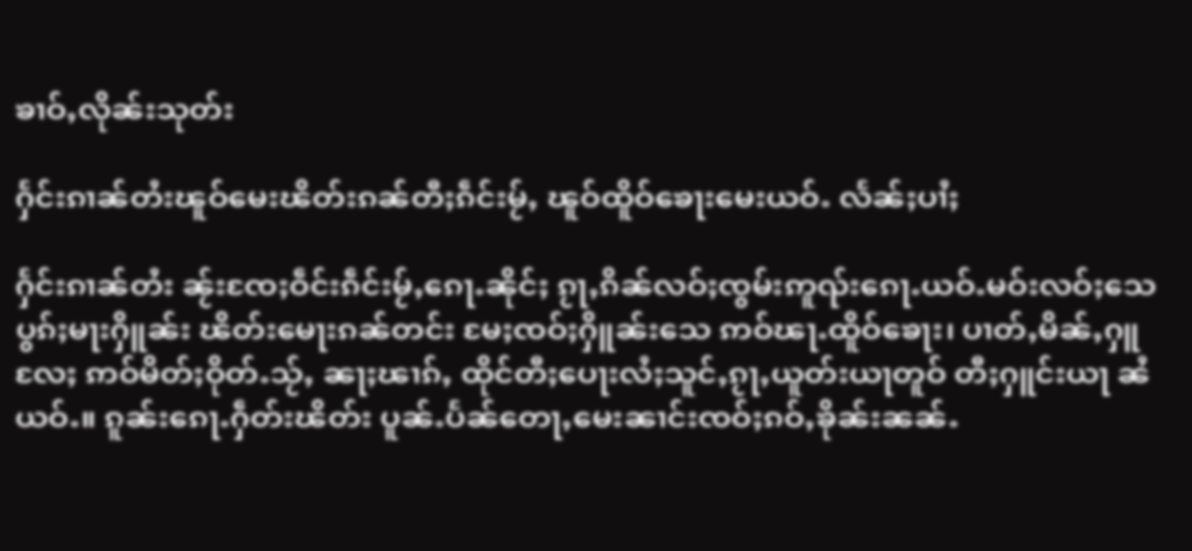ၶၢဝ်ႇလိုၼ်းသုတ်း

ႁႅင်းၵၢၼ်တႆးၽူဝ်မေးၽိတ်းၵၼ်တီႈၵဵင်းမႂ်ႇ ၽူဝ်ထိူဝ်ၶေႃးမေးယဝ်ႉ လႅၼ်ႈပၢႆႈ

ႁႅင်းၵၢၼ်တႆး ၼႂ်းၸႄႈဝဵင်းၵဵင်းမႂ်ႇၵေႃႉၼိုင်ႈ ၵႂႃႇၵိၼ်လဝ်ႈၸွမ်းဢူၺ်းၵေႃႉယဝ်ႉမဝ်းလဝ်ႈသေ ပွၵ်ႈမႃးႁိူၼ်း ၽိတ်းမေႃးၵၼ်တင်း မႄႈၸဝ်ႈႁိူၼ်းသေ ဢဝ်ၽႃႉထိူဝ်ၶေႃး၊ ပၢတ်ႇမိၼ်ႇႁူ လႄႈ ဢဝ်မိတ်ႈဝိုတ်ႉသႂ်ႇ ၼႃႈၽၢၵ်ႇ ထိုင်တီႈပေႃးလႆႈသူင်ႇၵႂႃႇယူတ်းယႃတူဝ် တီႈႁူင်းယႃ ၼႆယဝ်ႉ။ ၵူၼ်းၵေႃႉႁဵတ်းၽိတ်း ပူၼ်ႉပႅၼ်တေႃႇမေးၼၢင်းၸဝ်ႈၵဝ်ႇၶိုၼ်းၼၼ်ႉ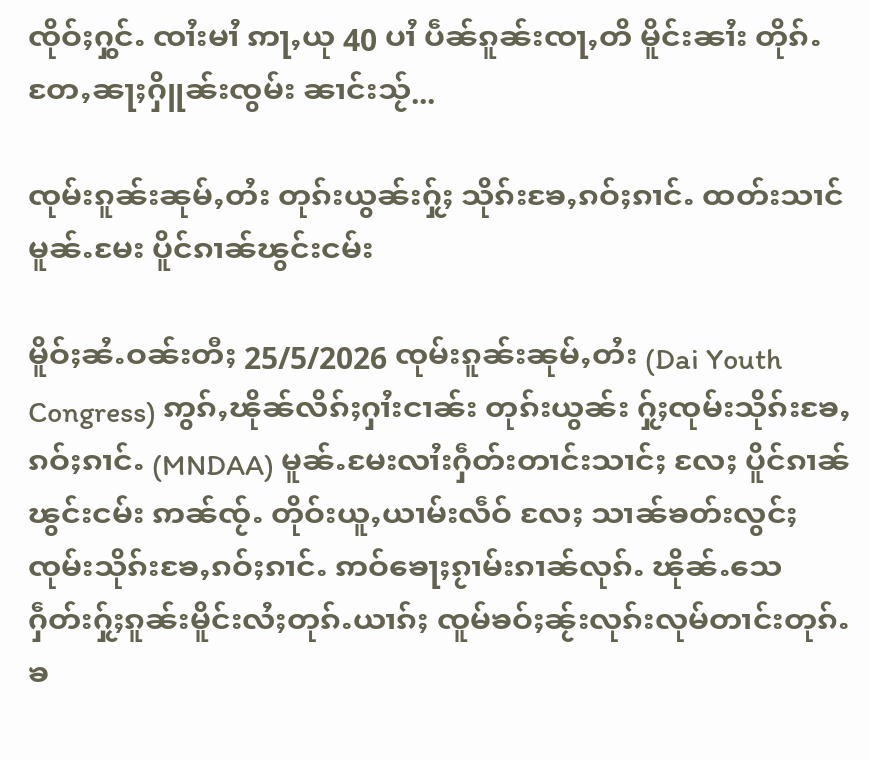ၸိုဝ်ႈႁွင်ႉ ၸၢႆးမၢႆ ဢႃႇယု 40 ပၢႆ ပဵၼ်ၵူၼ်းၸႃႇတိ မိူင်းၼၢႆး တိုၵ်ႉတႄႇၼႃႈႁိူၼ်းၸွမ်း ၼၢင်းသႂ်...

ၸုမ်းၵူၼ်းၼုမ်ႇတႆး တုၵ်းယွၼ်းႁႂ်ႈ သိုၵ်းၶႄႇၵဝ်ႈၵၢင်ႉ ထတ်းသၢင်မူၼ်ႉမႄး ပိူင်ၵၢၼ်ၽွင်းငမ်း

မိူဝ်ႈၼႆႉဝၼ်းတီႈ 25/5/2026 ၸုမ်းၵူၼ်းၼုမ်ႇတႆး (Dai Youth Congress) ဢွၵ်ႇၽိုၼ်လိၵ်ႈႁၢႆးငၢၼ်း တုၵ်းယွၼ်း ႁႂ်ႈၸုမ်းသိုၵ်းၶႄႇၵဝ်ႈၵၢင်ႉ (MNDAA) မူၼ်ႉမႄးလၢႆးႁဵတ်းတၢင်းသၢင်ႈ လႄႈ ပိူင်ၵၢၼ်ၽွင်းငမ်း ဢၼ်ၸႂ်ႉ တိုဝ်းယူႇယၢမ်းလဵဝ် လႄႈ သၢၼ်ၶတ်းလွင်ႈၸုမ်းသိုၵ်းၶႄႇၵဝ်ႈၵၢင်ႉ ဢဝ်ၶေႃႈၵႂၢမ်းၵၢၼ်လုၵ်ႉ ၽိုၼ်ႉသေ ႁဵတ်းႁႂ်ႈၵူၼ်းမိူင်းလႆႈတုၵ်ႉယၢၵ်ႈ ၸူမ်ၶဝ်ႈၼႂ်းလုၵ်းလုမ်တၢင်းတုၵ်ႉၶ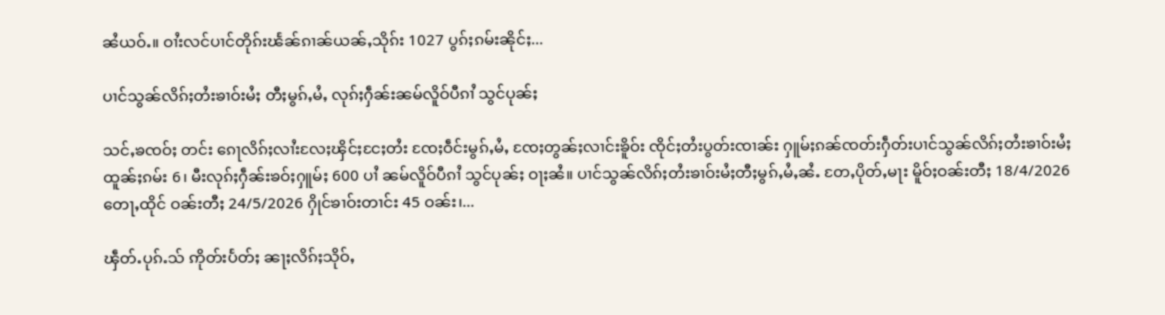ၼႆယဝ်ႉ။ ဝၢႆးလင်ပၢင်တိုၵ်းၽႅၼ်ၵၢၼ်ယၼ်ႇသိုၵ်း 1027 ပွၵ်ႈၵမ်းၼိုင်ႈ...

ပၢင်သွၼ်လိၵ်ႈတႆးၶၢဝ်းမႆႈ တီႈမွၵ်ႇမႆႇ လုၵ်ႈႁဵၼ်းၼမ်လိူဝ်ပီၵၢႆ သွင်ပုၼ်ႈ

သင်ႇၶၸဝ်ႈ တင်း ၵေႃလိၵ်ႈလၢႆးလႄႈၾိင်ႈငႄႈတႆး ၸႄႈဝဵင်းမွၵ်ႇမႆႇ ၸႄႈတွၼ်ႈလၢင်းၶိူဝ်း ၸိုင်ႈတႆးပွတ်းၸၢၼ်း ႁူမ်ႈၵၼ်ၸတ်းႁဵတ်းပၢင်သွၼ်လိၵ်ႈတႆးၶၢဝ်းမႆႈ ထူၼ်ႈၵမ်း 6၊ မီးလုၵ်ႈႁဵၼ်းၶဝ်ႈႁူမ်ႈ 600 ပၢႆ ၼမ်လိူဝ်ပီၵၢႆ သွင်ပုၼ်ႈ ဝႃႈၼႆ။ ပၢင်သွၼ်လိၵ်ႈတႆးၶၢဝ်းမႆႈတီႈမွၵ်ႇမႆႇၼႆႉ တႄႇပိုတ်ႇမႃး မိူဝ်ႈဝၼ်းတီႈ 18/4/2026 တေႃႇထိုင် ဝၼ်းတီႈ 24/5/2026 ႁိုင်ၶၢဝ်းတၢင်း 45 ဝၼ်း၊...

ၾဵတ်ႉပုၵ်ႉသ် ဢိုတ်းပႅတ်ႈ ၼႃႈလိၵ်ႈသိုဝ်ႇ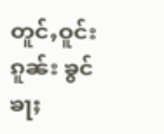တူင်ႇဝူင်းၵူၼ်း ၶွင်ၶႃႈ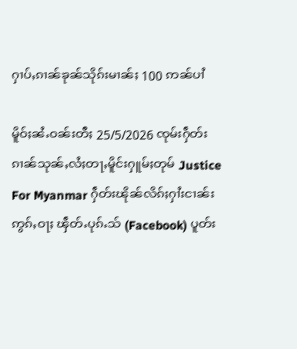ႁၢပ်ႇၵၢၼ်ၶုၼ်သိုၵ်းမၢၼ်ႈ 100 ဢၼ်ပၢႆ

မိူဝ်ႈၼႆႉဝၼ်းတီႈ 25/5/2026 ၸုမ်းႁဵတ်းၵၢၼ်သုၼ်ႇလႆႈတႃႇမိူင်းႁူမ်ႈတုမ် Justice For Myanmar ႁဵတ်းၽိုၼ်လိၵ်ႈႁၢႆးငၢၼ်းဢွၵ်ႇဝႃႈ ၾဵတ်ႉပုၵ်ႉသ် (Facebook) ပူတ်း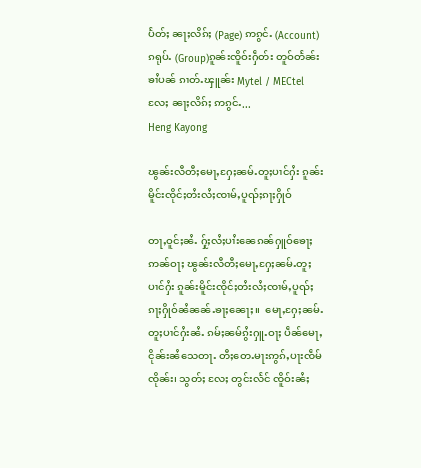ပႅတ်ႈ ၼႃႈလိၵ်ႈ (Page) ဢၵွင်ႉ (Account) ၵရုပ်ႉ (Group)ၵူၼ်းၸိူဝ်းႁဵတ်း တူဝ်တႅၼ်းၶၢႆပၼ် ၵၢတ်ႉၾူၼ်း Mytel / MECtel လႄႈ ၼႃႈလိၵ်ႈ ဢၵွင်ႉ...
Heng Kayong

ၽွၼ်းလီတီႈမေႃႇႁႄႈၼမ်ႉတူႈပၢင်ႁႆး ၵူၼ်းမိူင်းၸိုင်ႈတႆးလႆႈၸၢမ်ႇပူၺ်ႈၵႃႈႁိုဝ်

တႃႇဝူင်ႈၼႆႉ ႁႂ်ႈလႆႈပၢႆးၼေၵၼ်ႁူဝ်ၶေႃႈဢၼ်ဝႃႈ ၽွၼ်းလီတီႈမေႃႇႁႄႈၼမ်ႉတူႈပၢင်ႁႆး ၵူၼ်းမိူင်းၸိုင်ႈတႆးလႆႈၸၢမ်ႇပူၺ်ႈၵႃႈႁိုဝ်ၼႆၼၼ်ႉၶႃႈၼေႃႈ။  မေႃႇႁႄႈၼမ်ႉတူႈပၢင်ႁႆးၼႆႉ ၵမ်ႈၼမ်ၵွႆးႁူႉဝႃႈ ပဵၼ်မေႃႇငိုၼ်းၼႆသေတႃႉ တီႈတေႉမႃးဢွၵ်ႇပႃးၸဵမ်ၸိုၼ်း၊ သွတ်ႈ လႄႈ တွင်းလႅင် ၸိူဝ်းၼႆႈ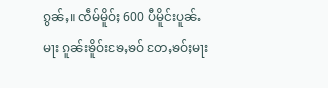ၵွၼ်ႇ။ ၸဵမ်မိူဝ်ႈ 600 ပီမိူင်းပူၼ်ႉမႃး ၵူၼ်းၶိူဝ်းၶႄႇၶဝ် တႄႇၶဝ်ႈမႃး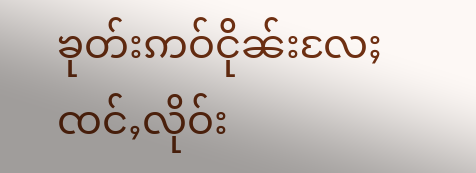ၶုတ်းဢဝ်ငိုၼ်းလႄႈ ၸင်ႇလိုဝ်း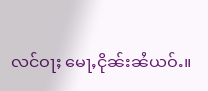လင်ဝႃႈ မေႃႇငိုၼ်းၼႆယဝ်ႉ။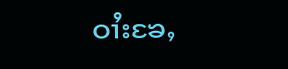ဝၢႆးၶႄႇ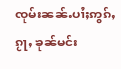ၸုမ်းၼၼ်ႉပၢႆႈဢွၵ်ႇၵႂႃႇ ၶုၼ်မင်း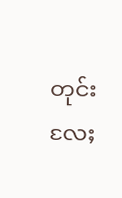တုင်း လႄႈ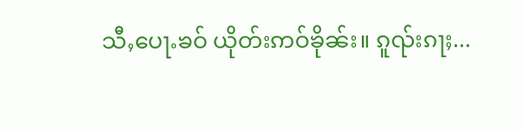သီႇပေႃႉၶဝ် ယိုတ်းဢဝ်ၶိုၼ်း။ ၵူၺ်းၵႃႈ...